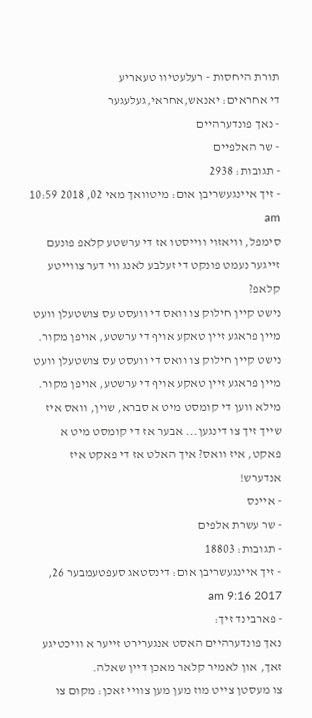תורת היחסות - רעלעטיוו טעאריע
די אחראים: יאנאש,אחראי,געלעגער
- נאך פונדערהיים
- שר האלפיים
- תגובות: 2938
- זיך איינגעשריבן אום: מיטוואך מאי 02, 2018 10:59 am
סימפל, וויאזוי ווייסטו אז די ערשטע קלאפ פונעם זייגער נעמט פונקט די זעלבע לאנג ווי דער צווייטע קלאפ?
נישט קיין חילוק צו וואס די וועסט עס צושטעלן וועט מיין פראגע זיין טאקע אויף די ערשטע, אויפן מקור.
נישט קיין חילוק צו וואס די וועסט עס צושטעלן וועט מיין פראגע זיין טאקע אויף די ערשטע, אויפן מקור.
מילא ווען די קומסט מיט א סברא, שוין, וואס איז שייך זיך צו דינגען... אבער אז די קומסט מיט א פאקט, איז וואס? איך האלט אז די פאקט איז אנדערש!
- איינס
- שר עשרת אלפים
- תגובות: 18803
- זיך איינגעשריבן אום: דינסטאג סעפטעמבער 26, 2017 9:16 am
- פארבינד זיך:
נאך פונדערהיים האסט אנגערירט זייער א וויכטיגע זאך, און לאמיר קלאר מאכן דיין שאלה.
צו מעסטן צייט מוז מען מען צוויי זאכן: מקום צו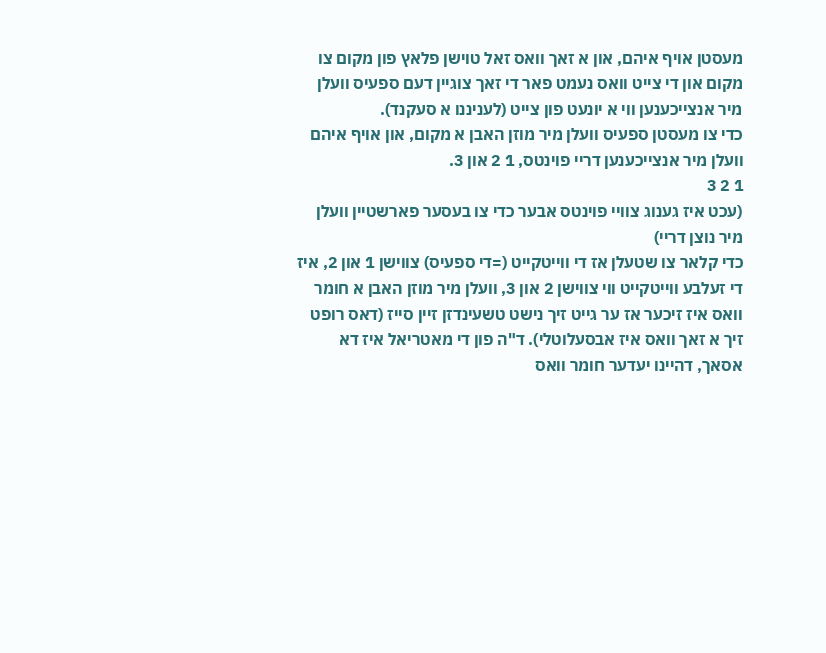מעסטן אויף איהם, און א זאך וואס זאל טוישן פלאץ פון מקום צו מקום און די צייט וואס נעמט פאר די זאך צוגיין דעם ספעיס וועלן מיר אנצייכענען ווי א יונעט פון צייט (לעניננו א סעקנד).
כדי צו מעסטן ספעיס וועלן מיר מוזן האבן א מקום, און אויף איהם וועלן מיר אנצייכענען דריי פוינטס, 1 2 און 3.
1 2 3
(עכט איז גענוג צוויי פוינטס אבער כדי צו בעסער פארשטיין וועלן מיר נוצן דריי)
כדי קלאר צו שטעלן אז די ווייטקייט (=די ספעיס) צווישן 1 און 2, איז די זעלבע ווייטקייט ווי צווישן 2 און 3, וועלן מיר מוזן האבן א חומר וואס איז זיכער אז ער גייט זיך נישט טשעינדזן זיין סייז (דאס רופט זיך א זאך וואס איז אבסעלוטלי). ד"ה פון די מאטריאל איז דא אסאך, דהיינו יעדער חומר וואס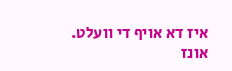איז דא אויף די וועלט.
אונז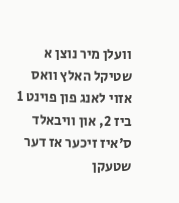וועלן מיר נוצן א שטיקל האלץ וואס אזוי לאנג פון פוינט 1 ביז 2, און וויבאלד ס'איז זיכער אז דער שטעקן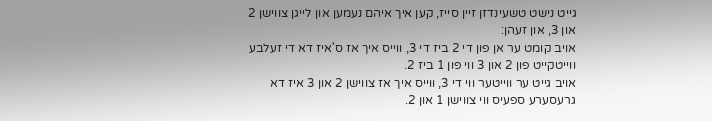גייט נישט טשעינדזן זיין סייז, קען איך איהם נעמען און לייגן צווישן 2 און 3, און זעהן:
אויב קומט ער אן פון די 2 ביז די 3, ווייס איך אז ס'איז דא די זעלבע ווייטקייט פון 2 און 3 ווי פון 1 ביז 2.
אויב גייט ער ווייטער ווי די 3, ווייס איך אז צווישן 2 און 3 איז דא גרעסערע ספעיס ווי צווישן 1 און 2.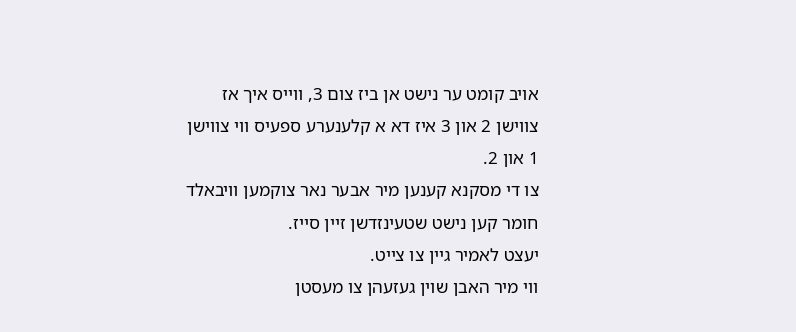אויב קומט ער נישט אן ביז צום 3, ווייס איך אז צווישן 2 און 3 איז דא א קלענערע ספעיס ווי צווישן 1 און 2.
צו די מסקנא קענען מיר אבער נאר צוקמען וויבאלד חומר קען נישט שטעינזדשן זיין סייז.
יעצט לאמיר גיין צו צייט.
ווי מיר האבן שוין געזעהן צו מעסטן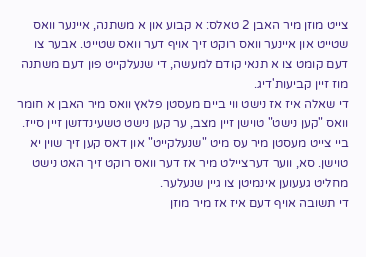צייט מוזן מיר האבן 2 טאלס: א קבוע און א משתנה, איינער וואס שטייט און איינער וואס רוקט זיך אויף דער וואס שטייט. אבער צו דעם קומט צו א תנאי קודם למעשה, די שנעלקייט פון דעם משתנה מוז זיין קביעות'דיג.
די שאלה איז אז נישט ווי ביים מעסטן פלאץ וואס מיר האבן א חומר וואס "קען נישט" טוישן זיין מצב, ער קען נישט טשעינדזשן זיין סייז. ביי צייט מעסטן מיר עס מיט "שנעלקייט" און דאס קען זיך שוין יא טוישן. סא, ווער דערציילט מיר אז דער וואס רוקט זיך האט נישט מחליט געעוען אינמיטן צו גיין שנעלער.
די תשובה אויף דעם איז אז מיר מוזן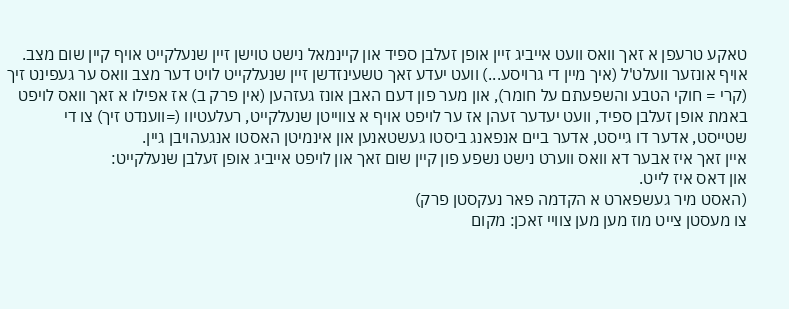טאקע טרעפן א זאך וואס וועט אייביג זיין אופן זעלבן ספיד און קיינמאל נישט טוישן זיין שנעלקייט אויף קיין שום מצב.
אויף אונזער וועלט'ל (איך מיין די גרויסע...) וועט יעדע זאך טשעינזדשן זיין שנעלקייט לויט דער מצב וואס ער געפינט זיך (קרי = חוקי הטבע והשפעתם על חומר), און מער פון דעם האבן אונז געזהען (אין פרק ב) אז אפילו א זאך וואס לויפט באמת אופן זעלבן ספיד, וועט יעדער זעהן אז ער לויפט אויף א צווייטן שנעלקייט, רעלעטיוו (=ווענדט זיך) צו די שטייסט, אדער דו גייסט, אדער ביים אנפאנג ביסטו געשטאנען און אינמיטן האסטו אנגעהויבן גיין.
איין זאך איז אבער דא וואס ווערט נישט נשפע פון קיין שום זאך און לויפט אייביג אופן זעלבן שנעלקייט:
און דאס איז לייט.
(האסט מיר געשפארט א הקדמה פאר נעקסטן פרק)
צו מעסטן צייט מוז מען מען צוויי זאכן: מקום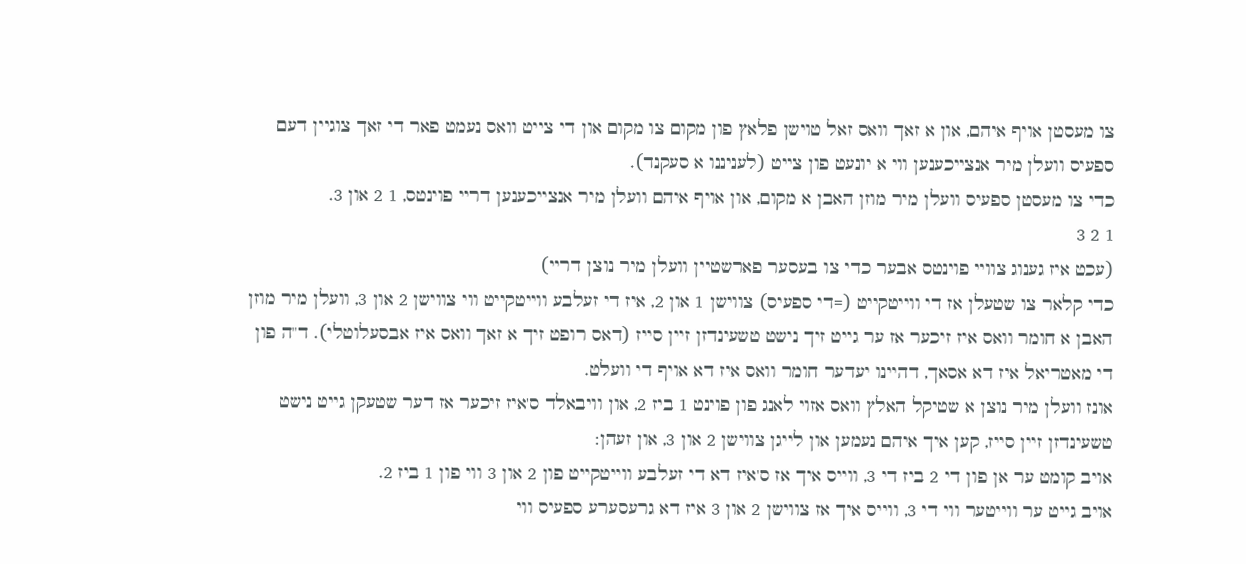צו מעסטן אויף איהם, און א זאך וואס זאל טוישן פלאץ פון מקום צו מקום און די צייט וואס נעמט פאר די זאך צוגיין דעם ספעיס וועלן מיר אנצייכענען ווי א יונעט פון צייט (לעניננו א סעקנד).
כדי צו מעסטן ספעיס וועלן מיר מוזן האבן א מקום, און אויף איהם וועלן מיר אנצייכענען דריי פוינטס, 1 2 און 3.
1 2 3
(עכט איז גענוג צוויי פוינטס אבער כדי צו בעסער פארשטיין וועלן מיר נוצן דריי)
כדי קלאר צו שטעלן אז די ווייטקייט (=די ספעיס) צווישן 1 און 2, איז די זעלבע ווייטקייט ווי צווישן 2 און 3, וועלן מיר מוזן האבן א חומר וואס איז זיכער אז ער גייט זיך נישט טשעינדזן זיין סייז (דאס רופט זיך א זאך וואס איז אבסעלוטלי). ד"ה פון די מאטריאל איז דא אסאך, דהיינו יעדער חומר וואס איז דא אויף די וועלט.
אונז וועלן מיר נוצן א שטיקל האלץ וואס אזוי לאנג פון פוינט 1 ביז 2, און וויבאלד ס'איז זיכער אז דער שטעקן גייט נישט טשעינדזן זיין סייז, קען איך איהם נעמען און לייגן צווישן 2 און 3, און זעהן:
אויב קומט ער אן פון די 2 ביז די 3, ווייס איך אז ס'איז דא די זעלבע ווייטקייט פון 2 און 3 ווי פון 1 ביז 2.
אויב גייט ער ווייטער ווי די 3, ווייס איך אז צווישן 2 און 3 איז דא גרעסערע ספעיס ווי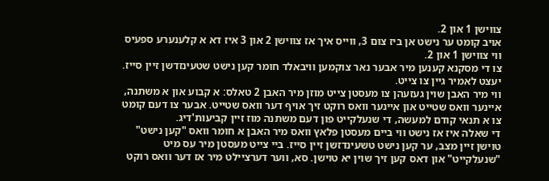צווישן 1 און 2.
אויב קומט ער נישט אן ביז צום 3, ווייס איך אז צווישן 2 און 3 איז דא א קלענערע ספעיס ווי צווישן 1 און 2.
צו די מסקנא קענען מיר אבער נאר צוקמען וויבאלד חומר קען נישט שטעינזדשן זיין סייז.
יעצט לאמיר גיין צו צייט.
ווי מיר האבן שוין געזעהן צו מעסטן צייט מוזן מיר האבן 2 טאלס: א קבוע און א משתנה, איינער וואס שטייט און איינער וואס רוקט זיך אויף דער וואס שטייט. אבער צו דעם קומט צו א תנאי קודם למעשה, די שנעלקייט פון דעם משתנה מוז זיין קביעות'דיג.
די שאלה איז אז נישט ווי ביים מעסטן פלאץ וואס מיר האבן א חומר וואס "קען נישט" טוישן זיין מצב, ער קען נישט טשעינדזשן זיין סייז. ביי צייט מעסטן מיר עס מיט "שנעלקייט" און דאס קען זיך שוין יא טוישן. סא, ווער דערציילט מיר אז דער וואס רוקט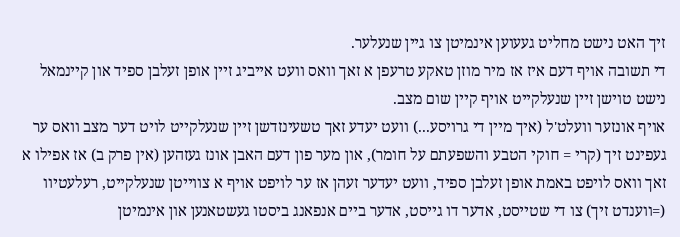זיך האט נישט מחליט געעוען אינמיטן צו גיין שנעלער.
די תשובה אויף דעם איז אז מיר מוזן טאקע טרעפן א זאך וואס וועט אייביג זיין אופן זעלבן ספיד און קיינמאל נישט טוישן זיין שנעלקייט אויף קיין שום מצב.
אויף אונזער וועלט'ל (איך מיין די גרויסע...) וועט יעדע זאך טשעינזדשן זיין שנעלקייט לויט דער מצב וואס ער געפינט זיך (קרי = חוקי הטבע והשפעתם על חומר), און מער פון דעם האבן אונז געזהען (אין פרק ב) אז אפילו א זאך וואס לויפט באמת אופן זעלבן ספיד, וועט יעדער זעהן אז ער לויפט אויף א צווייטן שנעלקייט, רעלעטיוו (=ווענדט זיך) צו די שטייסט, אדער דו גייסט, אדער ביים אנפאנג ביסטו געשטאנען און אינמיטן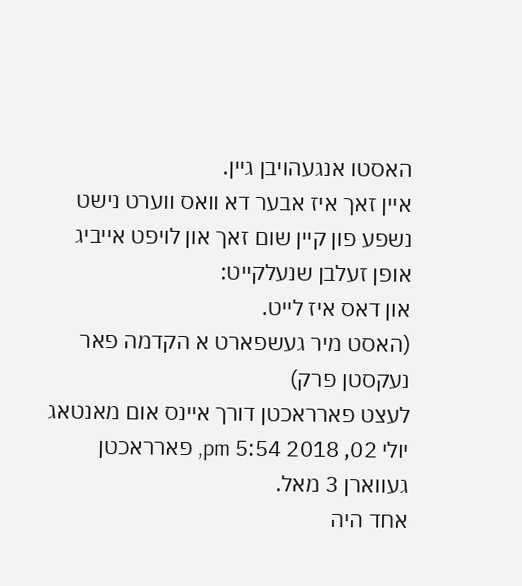האסטו אנגעהויבן גיין.
איין זאך איז אבער דא וואס ווערט נישט נשפע פון קיין שום זאך און לויפט אייביג אופן זעלבן שנעלקייט:
און דאס איז לייט.
(האסט מיר געשפארט א הקדמה פאר נעקסטן פרק)
לעצט פארראכטן דורך איינס אום מאנטאג יולי 02, 2018 5:54 pm, פארראכטן געווארן 3 מאל.
אחד היה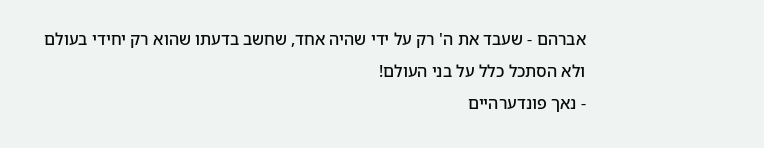אברהם - שעבד את ה' רק על ידי שהיה אחד, שחשב בדעתו שהוא רק יחידי בעולם ולא הסתכל כלל על בני העולם!
- נאך פונדערהיים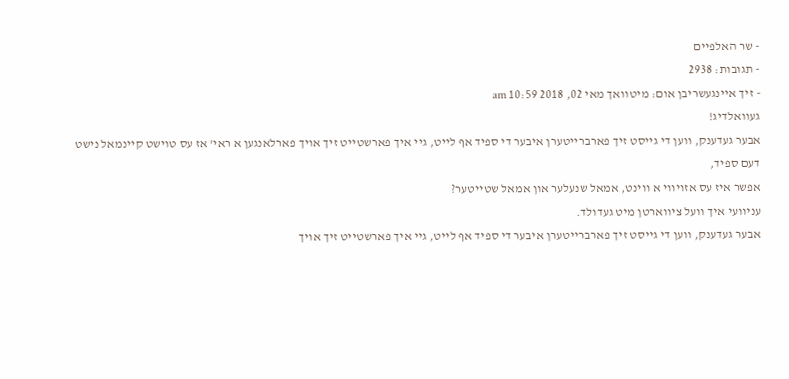- שר האלפיים
- תגובות: 2938
- זיך איינגעשריבן אום: מיטוואך מאי 02, 2018 10:59 am
געוואלדיג!
אבער געדענק, ווען די גייסט זיך פארברייטערן איבער די ספיד אף לייט, גיי איך פארשטייט זיך אויך פארלאנגען א ראי' אז עס טוישט קיינמאל נישט דעם ספיד,
אפשר איז עס אזויווי א ווינט, אמאל שנעלער און אמאל שטייטער?
עניוועי איך וועל ציווארטן מיט געדולד.
אבער געדענק, ווען די גייסט זיך פארברייטערן איבער די ספיד אף לייט, גיי איך פארשטייט זיך אויך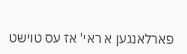פארלאנגען א ראי' אז עס טוישט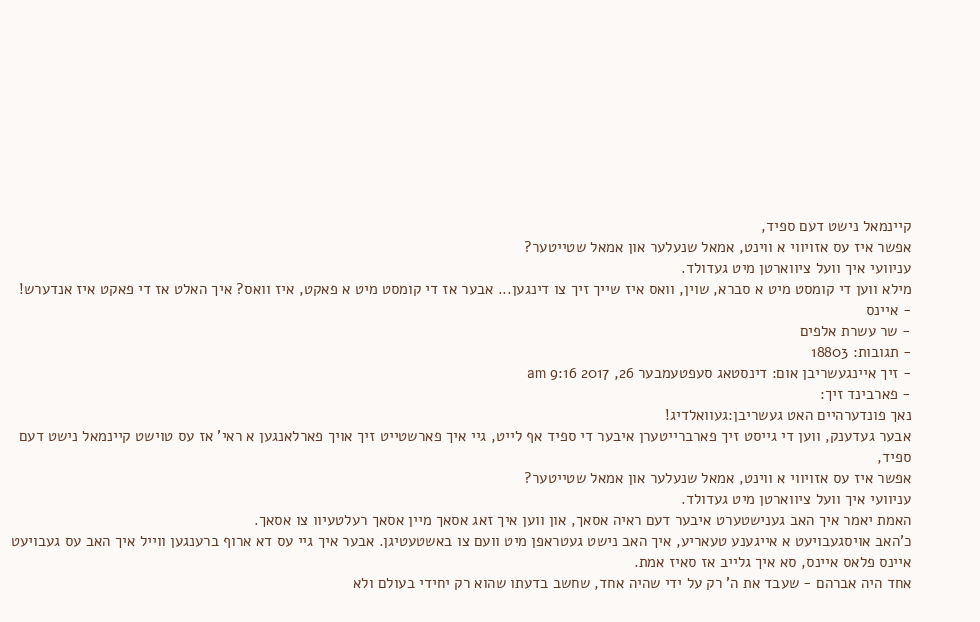קיינמאל נישט דעם ספיד,
אפשר איז עס אזויווי א ווינט, אמאל שנעלער און אמאל שטייטער?
עניוועי איך וועל ציווארטן מיט געדולד.
מילא ווען די קומסט מיט א סברא, שוין, וואס איז שייך זיך צו דינגען... אבער אז די קומסט מיט א פאקט, איז וואס? איך האלט אז די פאקט איז אנדערש!
- איינס
- שר עשרת אלפים
- תגובות: 18803
- זיך איינגעשריבן אום: דינסטאג סעפטעמבער 26, 2017 9:16 am
- פארבינד זיך:
נאך פונדערהיים האט געשריבן:געוואלדיג!
אבער געדענק, ווען די גייסט זיך פארברייטערן איבער די ספיד אף לייט, גיי איך פארשטייט זיך אויך פארלאנגען א ראי' אז עס טוישט קיינמאל נישט דעם ספיד,
אפשר איז עס אזויווי א ווינט, אמאל שנעלער און אמאל שטייטער?
עניוועי איך וועל ציווארטן מיט געדולד.
האמת יאמר איך האב גענישטערט איבער דעם ראיה אסאך, און ווען איך זאג אסאך מיין אסאך רעלטעיוו צו אסאך.
כ'האב אויסגעבויעט א אייגענע טעאריע, איך האב נישט געטראפן מיט וועם צו באשטעטיגן. אבער איך גיי עס דא ארוף ברענגען ווייל איך האב עס געבויעט איינס פלאס איינס, סא איך גלייב אז סאיז אמת.
אחד היה אברהם - שעבד את ה' רק על ידי שהיה אחד, שחשב בדעתו שהוא רק יחידי בעולם ולא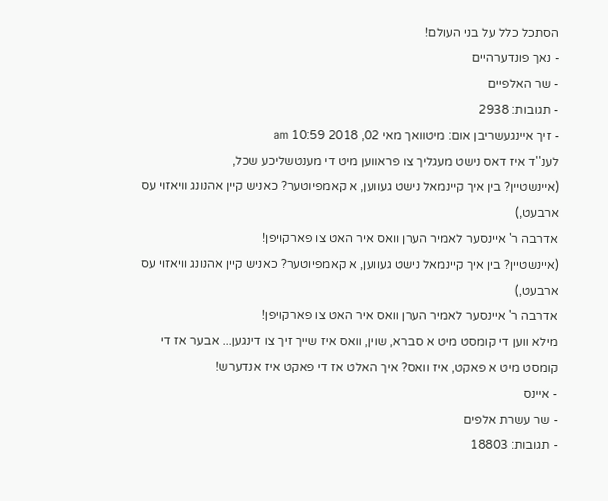הסתכל כלל על בני העולם!
- נאך פונדערהיים
- שר האלפיים
- תגובות: 2938
- זיך איינגעשריבן אום: מיטוואך מאי 02, 2018 10:59 am
לענ''ד איז דאס נישט מעגליך צו פראווען מיט די מענטשליכע שכל,
(איינשטיין? בין איך קיינמאל נישט געווען, א קאמפיוטער? כאניש קיין אהנונג וויאזוי עס ארבעט,)
אדרבה ר' איינסער לאמיר הערן וואס איר האט צו פארקויפן!
(איינשטיין? בין איך קיינמאל נישט געווען, א קאמפיוטער? כאניש קיין אהנונג וויאזוי עס ארבעט,)
אדרבה ר' איינסער לאמיר הערן וואס איר האט צו פארקויפן!
מילא ווען די קומסט מיט א סברא, שוין, וואס איז שייך זיך צו דינגען... אבער אז די קומסט מיט א פאקט, איז וואס? איך האלט אז די פאקט איז אנדערש!
- איינס
- שר עשרת אלפים
- תגובות: 18803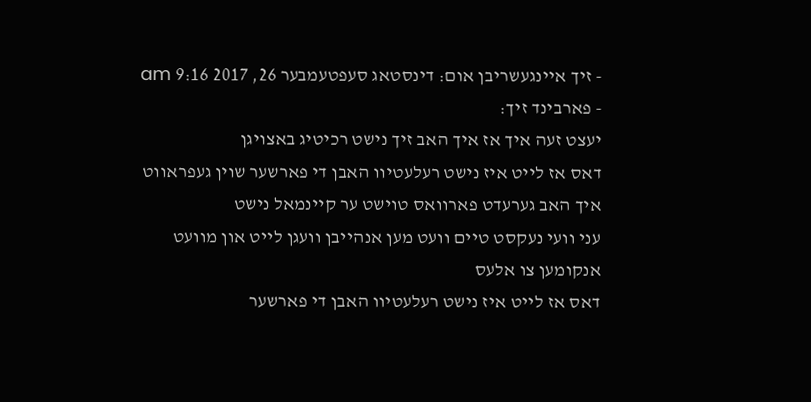- זיך איינגעשריבן אום: דינסטאג סעפטעמבער 26, 2017 9:16 am
- פארבינד זיך:
יעצט זעה איך אז איך האב זיך נישט רכיטיג באצויגן
דאס אז לייט איז נישט רעלעטיוו האבן די פארשער שוין געפראווט
איך האב גערעדט פארוואס טוישט ער קיינמאל נישט
עני וועי נעקסט טיים וועט מען אנהייבן וועגן לייט און מוועט אנקומען צו אלעס
דאס אז לייט איז נישט רעלעטיוו האבן די פארשער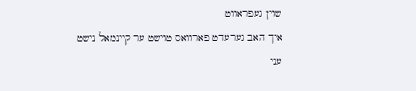שוין געפראווט
איך האב גערעדט פארוואס טוישט ער קיינמאל נישט
עני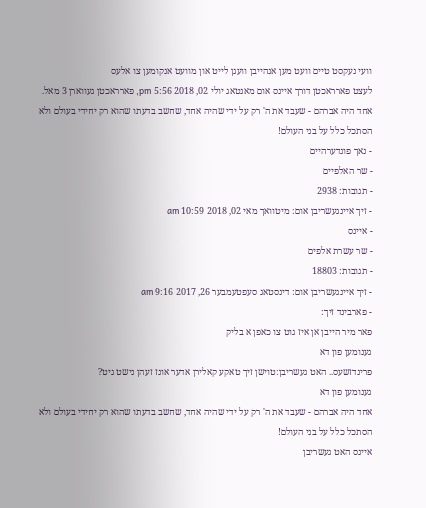וועי נעקסט טיים וועט מען אנהייבן וועגן לייט און מוועט אנקומען צו אלעס
לעצט פארראכטן דורך איינס אום מאנטאג יולי 02, 2018 5:56 pm, פארראכטן געווארן 3 מאל.
אחד היה אברהם - שעבד את ה' רק על ידי שהיה אחד, שחשב בדעתו שהוא רק יחידי בעולם ולא הסתכל כלל על בני העולם!
- נאך פונדערהיים
- שר האלפיים
- תגובות: 2938
- זיך איינגעשריבן אום: מיטוואך מאי 02, 2018 10:59 am
- איינס
- שר עשרת אלפים
- תגובות: 18803
- זיך איינגעשריבן אום: דינסטאג סעפטעמבער 26, 2017 9:16 am
- פארבינד זיך:
פאר מיר הייבן אן איז גוט צו כאפן א בליק
גענומען פון דא
פרינדזשעס.. האט געשריבן:טוישן זיך טאקע קאלירן אדער אונז זעהן נישט גיט?
גענומען פון דא
אחד היה אברהם - שעבד את ה' רק על ידי שהיה אחד, שחשב בדעתו שהוא רק יחידי בעולם ולא הסתכל כלל על בני העולם!
איינס האט געשריבן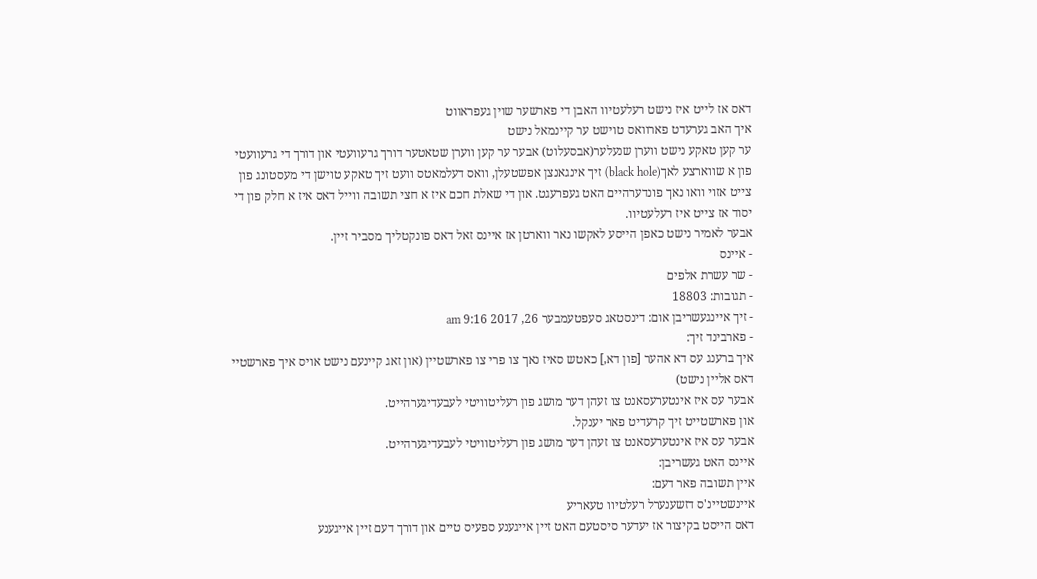דאס אז לייט איז נישט רעלעטיוו האבן די פארשער שוין געפראווט
איך האב גערעדט פארוואס טוישט ער קיינמאל נישט
ער קען טאקע נישט ווערן שנעלער(אבסעלוט) אבער ער קען ווערן שטאטער דורך גרעוועטי און דורך די גרעוועטי פון א שווארצע לאך(black hole) זיך אינגאנצן אפשטעלן, וואס דעלמאטס וועט זיך טאקע טוישן די מעסטונג פון צייט אזוי וואו נאך פונדערהיים האט געפרעגט. און די שאלת חכם איז א חצי תשובה ווייל דאס איז א חלק פון די יסוד אז צייט איז רעלעטיוו.
אבער לאמיר נישט כאפן הייסע לאקשו נאר ווארטן אז איינס זאל דאס פונקטליך מסביר זיין.
- איינס
- שר עשרת אלפים
- תגובות: 18803
- זיך איינגעשריבן אום: דינסטאג סעפטעמבער 26, 2017 9:16 am
- פארבינד זיך:
איך ברענג עס דא אהער [פון דא,] כאטש סאיז נאך צו פרי צו פארשטיין (און זאג קיינעם נישט אויס איך פארשטיי דאס אליין נישט)
אבער עס איז אינטערעסאנט צו זעהן דער מושג פון רעליטוויטי לעבעדיגערהייט.
און פארשטייט זיך קרעדיט פאר יענקל.
אבער עס איז אינטערעסאנט צו זעהן דער מושג פון רעליטוויטי לעבעדיגערהייט.
איינס האט געשריבן:
איין תשובה פאר דעם:
איינשטיינ'ס דזשענערל רעלטיוו טעאריע
דאס הייסט בקיצור אז יעדער סיסטעם האט זיין אייגענע ספעיס טיים און דורך דעם זיין אייגענע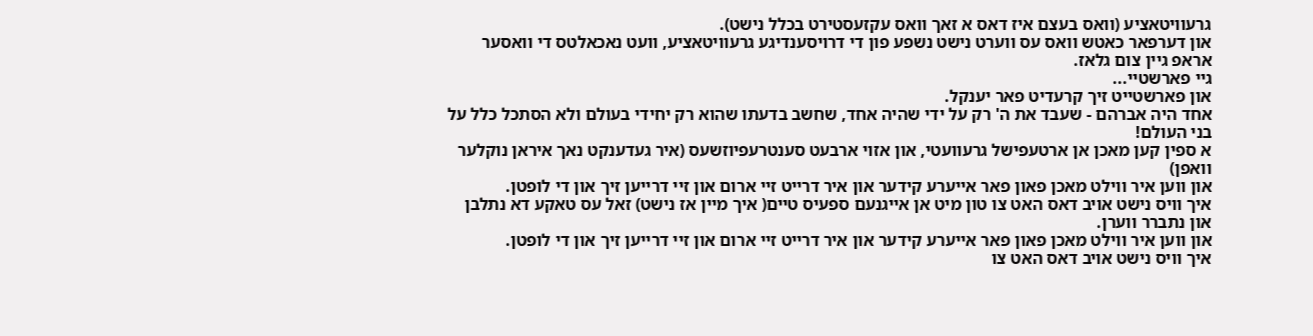גרעוויטאציע (וואס בעצם איז דאס א זאך וואס עקזעסטירט בכלל נישט).
און דערפאר כאטש וואס עס ווערט נישט נשפע פון די דרויסענדיגע גרעוויטאציע, וועט נאכאלטס די וואסער אראפ גיין צום גלאז.
גיי פארשטיי...
און פארשטייט זיך קרעדיט פאר יענקל.
אחד היה אברהם - שעבד את ה' רק על ידי שהיה אחד, שחשב בדעתו שהוא רק יחידי בעולם ולא הסתכל כלל על בני העולם!
א ספין קען מאכן אן ארטעפישל גרעוועטי, און אזוי ארבעט סענטרעפיוזשעס (איר געדענקט נאך איראן נוקלער וואפן)
און ווען איר ווילט מאכן פאון פאר אייערע קידער און איר דרייט זיי ארום און זיי דרייען זיך און די לופטן.
איך וויס נישט אויב דאס האט צו טון מיט אן אייגנעם ספעיס טיים( איך מיין אז נישט) זאל עס טאקע דא נתלבן און נתברר ווערן.
און ווען איר ווילט מאכן פאון פאר אייערע קידער און איר דרייט זיי ארום און זיי דרייען זיך און די לופטן.
איך וויס נישט אויב דאס האט צו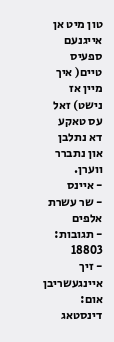טון מיט אן אייגנעם ספעיס טיים( איך מיין אז נישט) זאל עס טאקע דא נתלבן און נתברר ווערן.
- איינס
- שר עשרת אלפים
- תגובות: 18803
- זיך איינגעשריבן אום: דינסטאג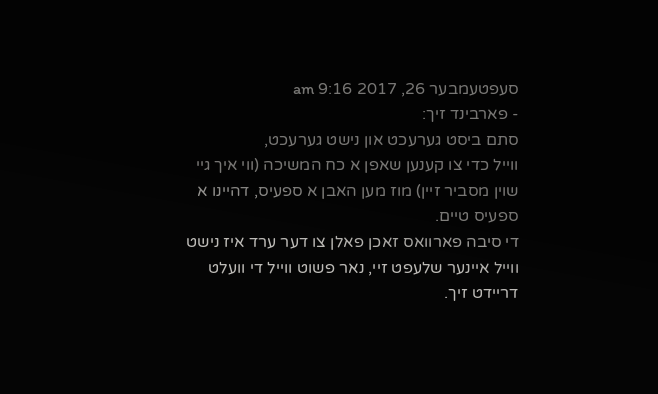סעפטעמבער 26, 2017 9:16 am
- פארבינד זיך:
סתם ביסט גערעכט און נישט גערעכט,
ווייל כדי צו קענען שאפן א כח המשיכה (ווי איך גיי שוין מסביר זיין) מוז מען האבן א ספעיס, דהיינו א ספעיס טיים.
די סיבה פארוואס זאכן פאלן צו דער ערד איז נישט ווייל איינער שלעפט זיי, נאר פשוט ווייל די וועלט דריידט זיך.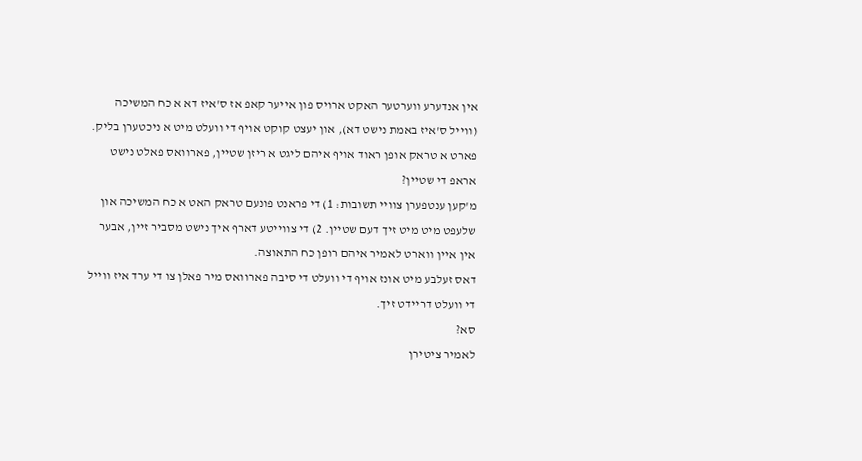אין אנדערע ווערטער האקט ארויס פון אייער קאפ אז ס'איז דא א כח המשיכה (ווייל ס'איז באמת נישט דא), און יעצט קוקט אויף די וועלט מיט א ניכטערן בליק.
פארט א טראק אופן ראוד אויף איהם ליגט א ריזן שטיין, פארוואס פאלט נישט אראפ די שטיין?
מ'קען ענטפערן צוויי תשובות: 1) די פראנט פונעם טראק האט א כח המשיכה און שלעפט מיט מיט זיך דעם שטיין. 2) די צווייטע דארף איך נישט מסביר זיין, אבער אין איין ווארט לאמיר איהם רופן כח התאוצה.
דאס זעלבע מיט אונז אויף די וועלט די סיבה פארוואס מיר פאלן צו די ערד איז ווייל די וועלט דריידט זיך.
סא?
לאמיר ציטירן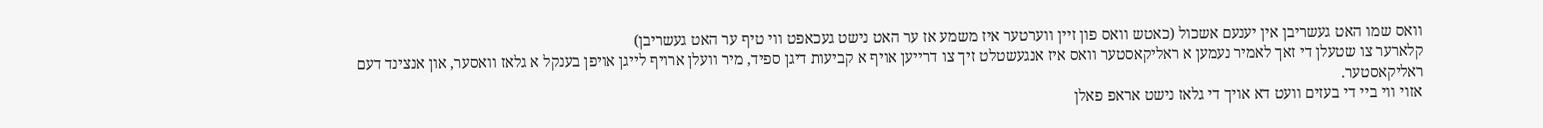וואס שמו האט געשריבן אין יענעם אשכול (כאטש וואס פון זיין ווערטער איז משמע אז ער האט נישט געכאפט ווי טיף ער האט געשריבן)
קלארער צו שטעלן די זאך לאמיר נעמען א ראליקאסטער וואס איז אנגעשטלט זיך צו דרייען אויף א קביעות דיגן ספיד, מיר וועלן ארויף לייגן אויפן בענקל א גלאז וואסער, און אנצינד דעם ראליקאסטער.
אזוי ווי ביי די בעזים וועט דא אויך די גלאז נישט אראפ פאלן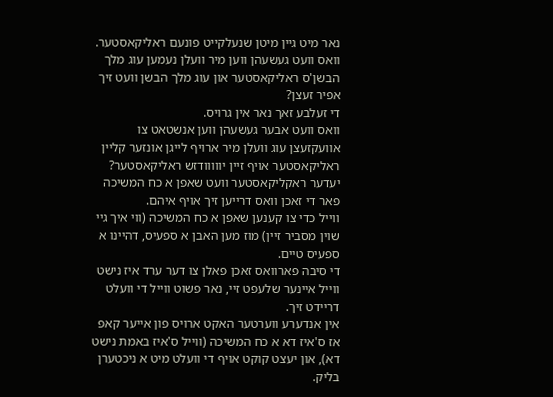נאר מיט גיין מיטן שנעלקייט פונעם ראליקאסטער.
וואס וועט געשעהן ווען מיר וועלן נעמען עוג מלך הבשן'ס ראליקאסטער און עוג מלך הבשן וועט זיך אפיר זעצן?
די זעלבע זאך נאר אין גרויס.
וואס וועט אבער געשעהן ווען אנשטאט צו אוועקזעצן עוג וועלן מיר ארויף לייגן אונזער קליין ראליקאסטער אויף זיין יווווודזש ראליקאסטער?
יעדער ראקליקאסטער וועט שאפן א כח המשיכה פאר די זאכן וואס דרייען זיך אויף איהם.
ווייל כדי צו קענען שאפן א כח המשיכה (ווי איך גיי שוין מסביר זיין) מוז מען האבן א ספעיס, דהיינו א ספעיס טיים.
די סיבה פארוואס זאכן פאלן צו דער ערד איז נישט ווייל איינער שלעפט זיי, נאר פשוט ווייל די וועלט דריידט זיך.
אין אנדערע ווערטער האקט ארויס פון אייער קאפ אז ס'איז דא א כח המשיכה (ווייל ס'איז באמת נישט דא), און יעצט קוקט אויף די וועלט מיט א ניכטערן בליק.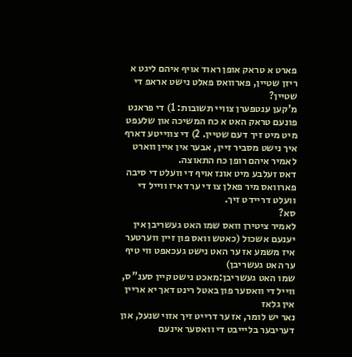פארט א טראק אופן ראוד אויף איהם ליגט א ריזן שטיין, פארוואס פאלט נישט אראפ די שטיין?
מ'קען ענטפערן צוויי תשובות: 1) די פראנט פונעם טראק האט א כח המשיכה און שלעפט מיט מיט זיך דעם שטיין. 2) די צווייטע דארף איך נישט מסביר זיין, אבער אין איין ווארט לאמיר איהם רופן כח התאוצה.
דאס זעלבע מיט אונז אויף די וועלט די סיבה פארוואס מיר פאלן צו די ערד איז ווייל די וועלט דריידט זיך.
סא?
לאמיר ציטירן וואס שמו האט געשריבן אין יענעם אשכול (כאטש וואס פון זיין ווערטער איז משמע אז ער האט נישט געכאפט ווי טיף ער האט געשריבן)
שמו האט געשריבן:מאכט נישט קיין סענ"ס, ווייל די וואסער פון באטל רינט דאך יא אריין אין גלאז
נאר יש לומר, אז ער דרייט זיך אזוי שנעל, און דעריבער בליייבט די וואסער אינעם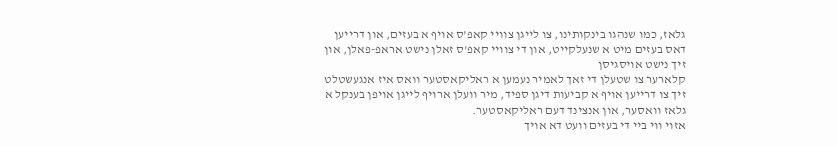גלאז, כמו שנהגו בינקותינו, צו לייגן צוויי קאפ'ס אויף א בעזים, און דרייען דאס בעזים מיט א שנעלקייט, און די צוויי קאפ'ס זאלן נישט אראפ-פאלן, און זיך נישט אויסגיסן
קלארער צו שטעלן די זאך לאמיר נעמען א ראליקאסטער וואס איז אנגעשטלט זיך צו דרייען אויף א קביעות דיגן ספיד, מיר וועלן ארויף לייגן אויפן בענקל א גלאז וואסער, און אנצינד דעם ראליקאסטער.
אזוי ווי ביי די בעזים וועט דא אויך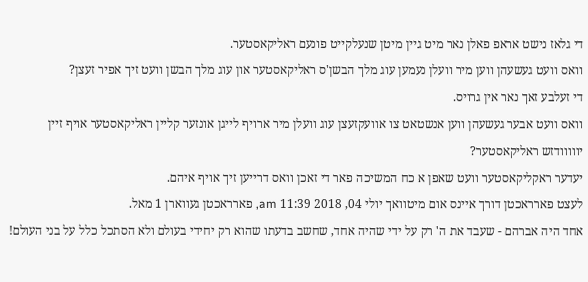די גלאז נישט אראפ פאלן נאר מיט גיין מיטן שנעלקייט פונעם ראליקאסטער.
וואס וועט געשעהן ווען מיר וועלן נעמען עוג מלך הבשן'ס ראליקאסטער און עוג מלך הבשן וועט זיך אפיר זעצן?
די זעלבע זאך נאר אין גרויס.
וואס וועט אבער געשעהן ווען אנשטאט צו אוועקזעצן עוג וועלן מיר ארויף לייגן אונזער קליין ראליקאסטער אויף זיין יווווודזש ראליקאסטער?
יעדער ראקליקאסטער וועט שאפן א כח המשיכה פאר די זאכן וואס דרייען זיך אויף איהם.
לעצט פארראכטן דורך איינס אום מיטוואך יולי 04, 2018 11:39 am, פארראכטן געווארן 1 מאל.
אחד היה אברהם - שעבד את ה' רק על ידי שהיה אחד, שחשב בדעתו שהוא רק יחידי בעולם ולא הסתכל כלל על בני העולם!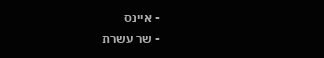- איינס
- שר עשרת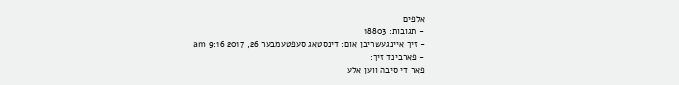אלפים
- תגובות: 18803
- זיך איינגעשריבן אום: דינסטאג סעפטעמבער 26, 2017 9:16 am
- פארבינד זיך:
פאר די סיבה ווען אלע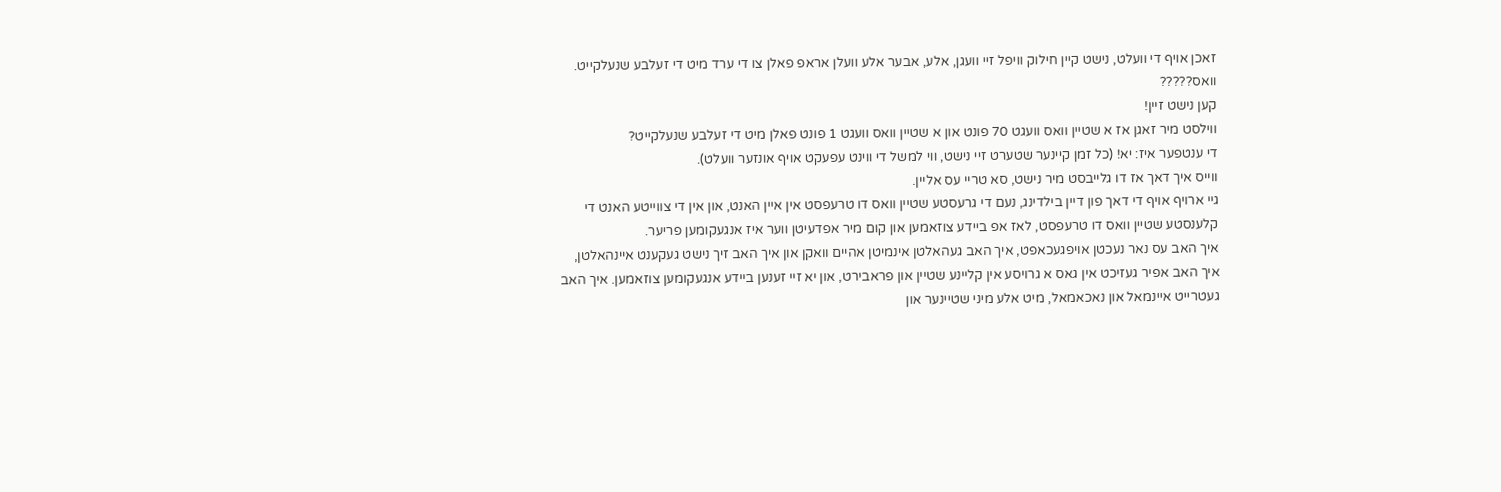זאכן אויף די וועלט, נישט קיין חילוק וויפל זיי וועגן, אלע, אבער אלע וועלן אראפ פאלן צו די ערד מיט די זעלבע שנעלקייט.
וואס?????
קען נישט זיין!
ווילסט מיר זאגן אז א שטיין וואס וועגט 70 פונט און א שטיין וואס וועגט 1 פונט פאלן מיט די זעלבע שנעלקייט?
די ענטפער איז: יא! (כל זמן קיינער שטערט זיי נישט, ווי למשל די ווינט עפעקט אויף אונזער וועלט).
ווייס איך דאך אז דו גלייבסט מיר נישט, סא טריי עס אליין.
גיי ארויף אויף די דאך פון דיין בילדינג, נעם די גרעסטע שטיין וואס דו טרעפסט אין איין האנט, און אין די צווייטע האנט די קלענסטע שטיין וואס דו טרעפסט, לאז אפ ביידע צוזאמען און קום מיר אפדעיטן ווער איז אנגעקומען פריער.
איך האב עס נאר נעכטן אויפגעכאפט, איך האב געהאלטן אינמיטן אהיים וואקן און איך האב זיך נישט געקענט איינהאלטן, איך האב אפיר געזיכט אין גאס א גרויסע אין קליינע שטיין און פראבירט, און יא זיי זענען ביידע אנגעקומען צוזאמען. איך האב געטרייט איינמאל און נאכאמאל, מיט אלע מיני שטיינער און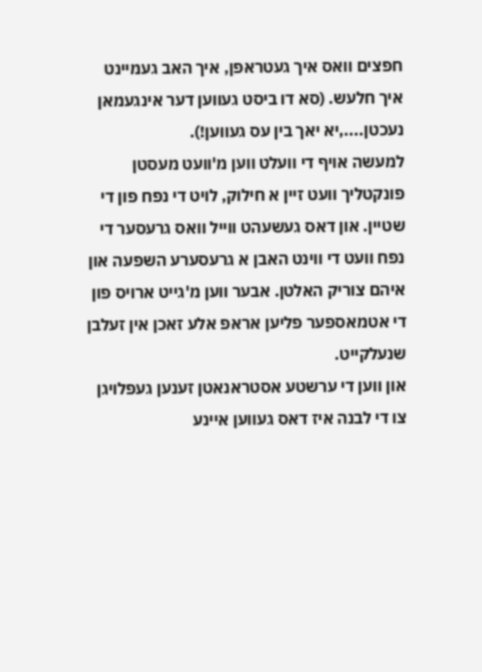חפצים וואס איך געטראפן, איך האב געמיינט איך חלעש. (סא דו ביסט געווען דער אינגעמאן נעכטן....,יא יאך בין עס געווען!).
למעשה אויף די וועלט ווען מ'וועט מעסטן פונקטליך וועט זיין א חילוק, לויט די נפח פון די שטיין. און דאס געשעהט ווייל וואס גרעסער די נפח וועט די ווינט האבן א גרעסערע השפעה און איהם צוריק האלטן. אבער ווען מ'גייט ארויס פון די אטמאספער פליען אראפ אלע זאכן אין זעלבן שנעלקייט.
און ווען די ערשטע אסטראנאטן זענען געפלויגן צו די לבנה איז דאס געווען איינע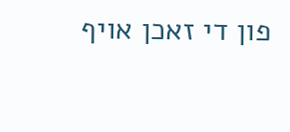פון די זאכן אויף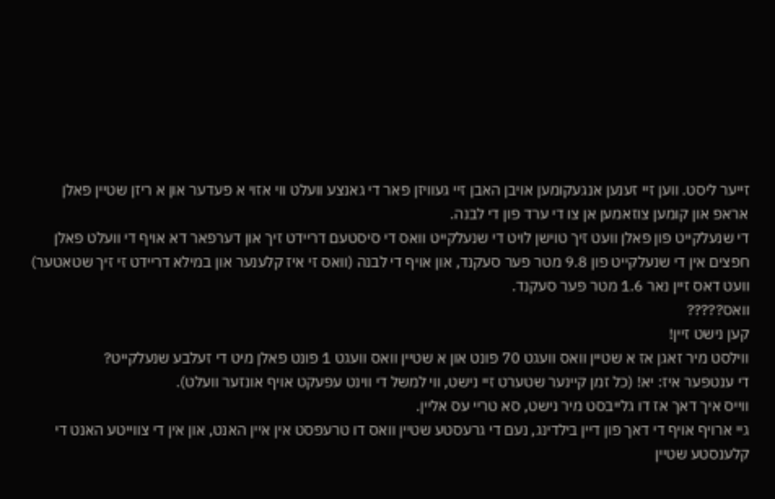זייער ליסט. ווען זיי זענען אנגעקומען אויבן האבן זיי געוויזן פאר די גאנצע וועלט ווי אזוי א פעדער און א ריזן שטיין פאלן אראפ און קומען צוזאמען אן צו די ערד פון די לבנה.
די שנעלקייט פון פאלן וועט זיך טוישן לויט די שנעלקייט וואס די סיסטעם דריידט זיך און דערפאר דא אויף די וועלט פאלן חפצים אין די שנעלקייט פון 9.8 מטר פער סעקנד, און אויף די לבנה (וואס זי איז קלענער און במילא דריידט זי זיך שטאטער) וועט דאס זיין נאר 1.6 מטר פער סעקנד.
וואס?????
קען נישט זיין!
ווילסט מיר זאגן אז א שטיין וואס וועגט 70 פונט און א שטיין וואס וועגט 1 פונט פאלן מיט די זעלבע שנעלקייט?
די ענטפער איז: יא! (כל זמן קיינער שטערט זיי נישט, ווי למשל די ווינט עפעקט אויף אונזער וועלט).
ווייס איך דאך אז דו גלייבסט מיר נישט, סא טריי עס אליין.
גיי ארויף אויף די דאך פון דיין בילדינג, נעם די גרעסטע שטיין וואס דו טרעפסט אין איין האנט, און אין די צווייטע האנט די קלענסטע שטיין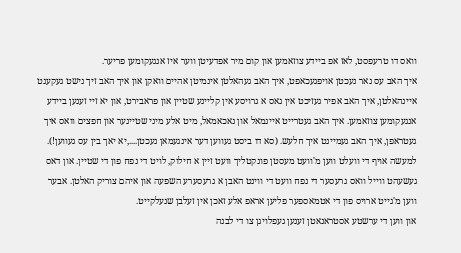וואס דו טרעפסט, לאז אפ ביידע צוזאמען און קום מיר אפדעיטן ווער איז אנגעקומען פריער.
איך האב עס נאר נעכטן אויפגעכאפט, איך האב געהאלטן אינמיטן אהיים וואקן און איך האב זיך נישט געקענט איינהאלטן, איך האב אפיר געזיכט אין גאס א גרויסע אין קליינע שטיין און פראבירט, און יא זיי זענען ביידע אנגעקומען צוזאמען. איך האב געטרייט איינמאל און נאכאמאל, מיט אלע מיני שטיינער און חפצים וואס איך געטראפן, איך האב געמיינט איך חלעש. (סא דו ביסט געווען דער אינגעמאן נעכטן....,יא יאך בין עס געווען!).
למעשה אויף די וועלט ווען מ'וועט מעסטן פונקטליך וועט זיין א חילוק, לויט די נפח פון די שטיין. און דאס געשעהט ווייל וואס גרעסער די נפח וועט די ווינט האבן א גרעסערע השפעה און איהם צוריק האלטן. אבער ווען מ'גייט ארויס פון די אטמאספער פליען אראפ אלע זאכן אין זעלבן שנעלקייט.
און ווען די ערשטע אסטראנאטן זענען געפלויגן צו די לבנה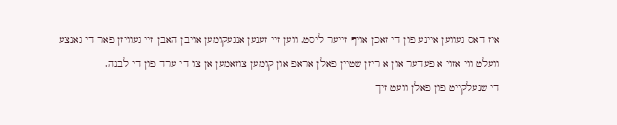איז דאס געווען איינע פון די זאכן אויף זייער ליסט. ווען זיי זענען אנגעקומען אויבן האבן זיי געוויזן פאר די גאנצע וועלט ווי אזוי א פעדער און א ריזן שטיין פאלן אראפ און קומען צוזאמען אן צו די ערד פון די לבנה.
די שנעלקייט פון פאלן וועט זיך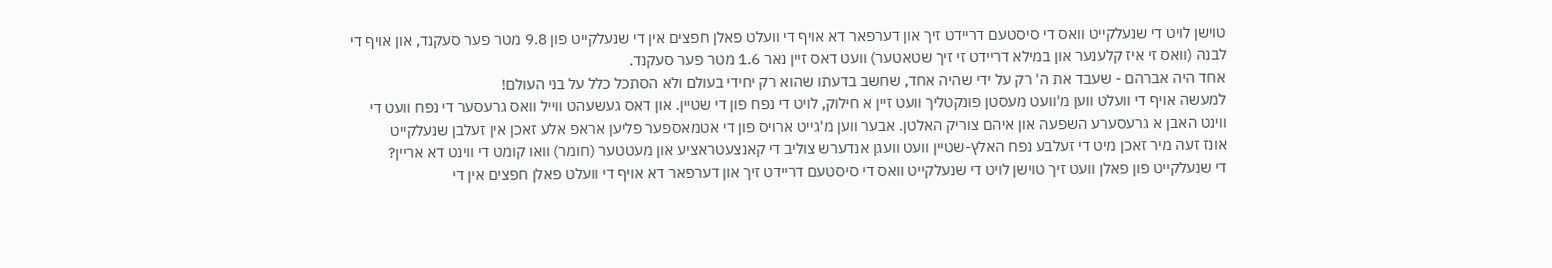טוישן לויט די שנעלקייט וואס די סיסטעם דריידט זיך און דערפאר דא אויף די וועלט פאלן חפצים אין די שנעלקייט פון 9.8 מטר פער סעקנד, און אויף די לבנה (וואס זי איז קלענער און במילא דריידט זי זיך שטאטער) וועט דאס זיין נאר 1.6 מטר פער סעקנד.
אחד היה אברהם - שעבד את ה' רק על ידי שהיה אחד, שחשב בדעתו שהוא רק יחידי בעולם ולא הסתכל כלל על בני העולם!
למעשה אויף די וועלט ווען מ'וועט מעסטן פונקטליך וועט זיין א חילוק, לויט די נפח פון די שטיין. און דאס געשעהט ווייל וואס גרעסער די נפח וועט די ווינט האבן א גרעסערע השפעה און איהם צוריק האלטן. אבער ווען מ'גייט ארויס פון די אטמאספער פליען אראפ אלע זאכן אין זעלבן שנעלקייט
אונז זעה מיר זאכן מיט די זעלבע נפח האלץ-שטיין וועט וועגן אנדערש צוליב די קאנצעטראציע און מעטטער (חומר) וואו קומט די ווינט דא אריין?
די שנעלקייט פון פאלן וועט זיך טוישן לויט די שנעלקייט וואס די סיסטעם דריידט זיך און דערפאר דא אויף די וועלט פאלן חפצים אין די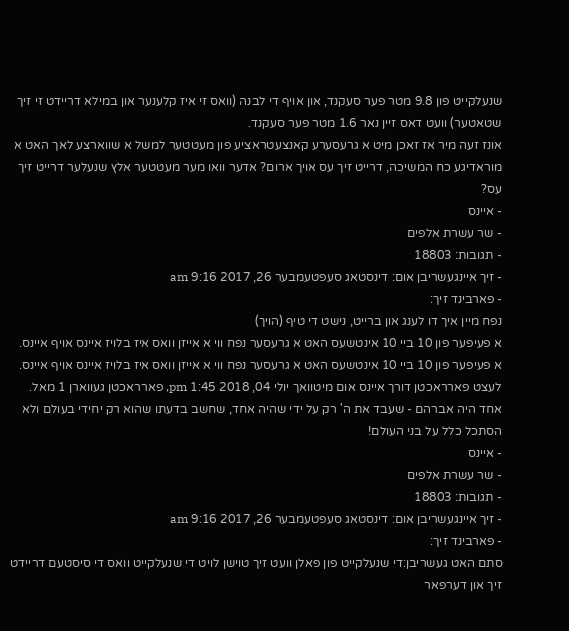שנעלקייט פון 9.8 מטר פער סעקנד, און אויף די לבנה (וואס זי איז קלענער און במילא דריידט זי זיך שטאטער) וועט דאס זיין נאר 1.6 מטר פער סעקנד.
אונז זעה מיר אז זאכן מיט א גרעסערע קאנצעטראציע פון מעטטער למשל א שווארצע לאך האט א מוראדיגע כח המשיכה, דרייט זיך עס אויך ארום? אדער וואו מער מעטטער אלץ שנעלער דרייט זיך עס?
- איינס
- שר עשרת אלפים
- תגובות: 18803
- זיך איינגעשריבן אום: דינסטאג סעפטעמבער 26, 2017 9:16 am
- פארבינד זיך:
נפח מיין איך דו לענג און ברייט, נישט די טיף (הויך)
א פעיפער פון 10 ביי 10 אינטשעס האט א גרעסער נפח ווי א אייזן וואס איז בלויז איינס אויף איינס.
א פעיפער פון 10 ביי 10 אינטשעס האט א גרעסער נפח ווי א אייזן וואס איז בלויז איינס אויף איינס.
לעצט פארראכטן דורך איינס אום מיטוואך יולי 04, 2018 1:45 pm, פארראכטן געווארן 1 מאל.
אחד היה אברהם - שעבד את ה' רק על ידי שהיה אחד, שחשב בדעתו שהוא רק יחידי בעולם ולא הסתכל כלל על בני העולם!
- איינס
- שר עשרת אלפים
- תגובות: 18803
- זיך איינגעשריבן אום: דינסטאג סעפטעמבער 26, 2017 9:16 am
- פארבינד זיך:
סתם האט געשריבן:די שנעלקייט פון פאלן וועט זיך טוישן לויט די שנעלקייט וואס די סיסטעם דריידט זיך און דערפאר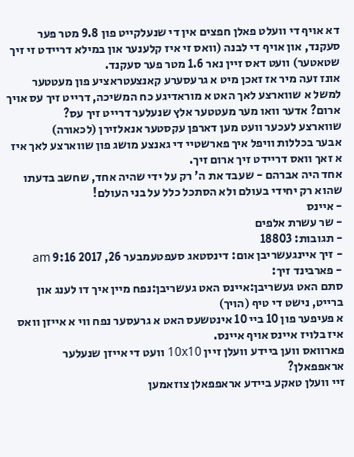דא אויף די וועלט פאלן חפצים אין די שנעלקייט פון 9.8 מטר פער סעקנד, און אויף די לבנה (וואס זי איז קלענער און במילא דריידט זי זיך שטאטער) וועט דאס זיין נאר 1.6 מטר פער סעקנד.
אונז זעה מיר אז זאכן מיט א גרעסערע קאנצעטראציע פון מעטטער למשל א שווארצע לאך האט א מוראדיגע כח המשיכה, דרייט זיך עס אויך ארום? אדער וואו מער מעטטער אלץ שנעלער דרייט זיך עס?
שווארצע לעכער וועט מען דארפן עקסטער אנאלזירן (לכאורה)
אבער בכללות וויפל איך פארשטיי די גאנצע מושג פון שווארצע לאך איז א זאך וואס דריידט זיך ארום זיך.
אחד היה אברהם - שעבד את ה' רק על ידי שהיה אחד, שחשב בדעתו שהוא רק יחידי בעולם ולא הסתכל כלל על בני העולם!
- איינס
- שר עשרת אלפים
- תגובות: 18803
- זיך איינגעשריבן אום: דינסטאג סעפטעמבער 26, 2017 9:16 am
- פארבינד זיך:
סתם האט געשריבן:איינס האט געשריבן:נפח מיין איך דו לענג און ברייט, נישט די טיף (הויך)
א פעיפער פון 10 ביי 10 אינטשעס האט א גרעסער נפח ווי א אייזן וואס איז בלויז איינס אויף איינס.
פארוואס ווען ביידע וועלן זיין 10x10 וועט די אייזן שנעלער אראפפאלן?
זיי וועלן טאקע ביידע אראפפאלן צוזאמען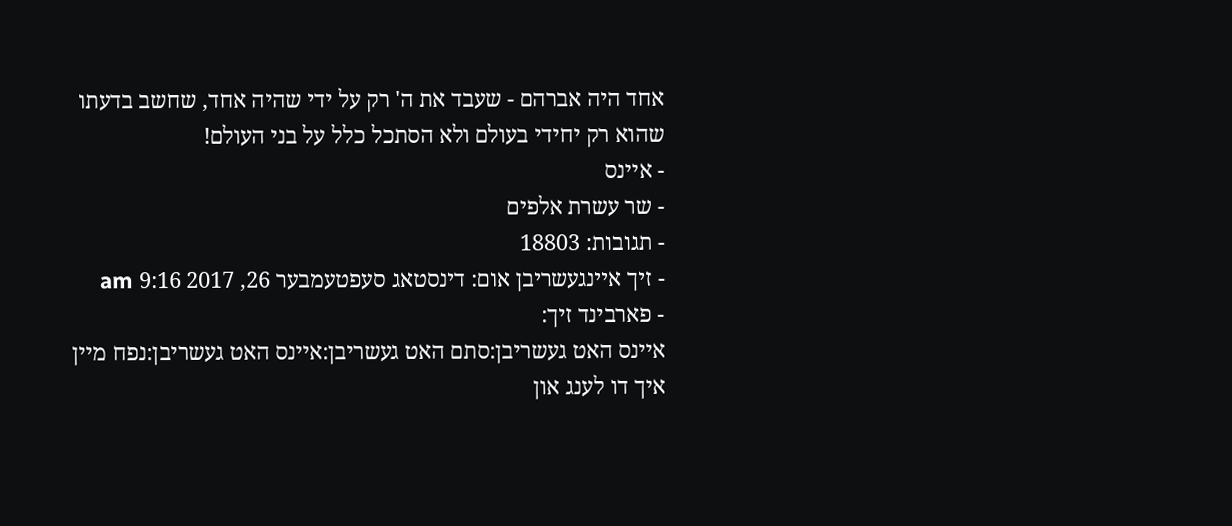אחד היה אברהם - שעבד את ה' רק על ידי שהיה אחד, שחשב בדעתו שהוא רק יחידי בעולם ולא הסתכל כלל על בני העולם!
- איינס
- שר עשרת אלפים
- תגובות: 18803
- זיך איינגעשריבן אום: דינסטאג סעפטעמבער 26, 2017 9:16 am
- פארבינד זיך:
איינס האט געשריבן:סתם האט געשריבן:איינס האט געשריבן:נפח מיין איך דו לענג און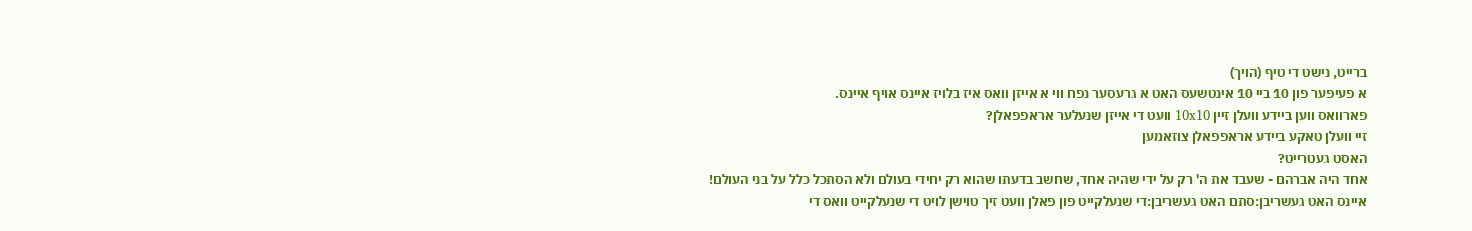ברייט, נישט די טיף (הויך)
א פעיפער פון 10 ביי 10 אינטשעס האט א גרעסער נפח ווי א אייזן וואס איז בלויז איינס אויף איינס.
פארוואס ווען ביידע וועלן זיין 10x10 וועט די אייזן שנעלער אראפפאלן?
זיי וועלן טאקע ביידע אראפפאלן צוזאמען
האסט געטרייט?
אחד היה אברהם - שעבד את ה' רק על ידי שהיה אחד, שחשב בדעתו שהוא רק יחידי בעולם ולא הסתכל כלל על בני העולם!
איינס האט געשריבן:סתם האט געשריבן:די שנעלקייט פון פאלן וועט זיך טוישן לויט די שנעלקייט וואס די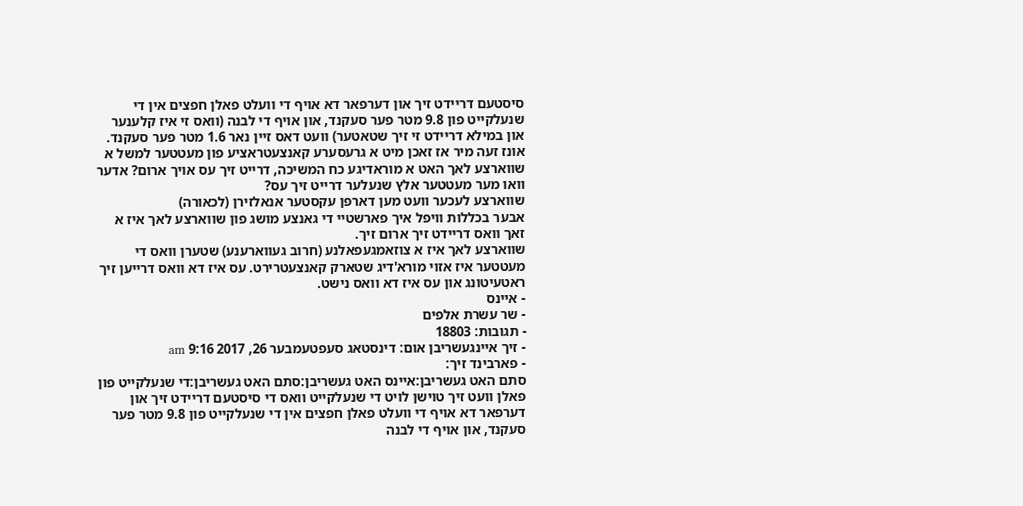סיסטעם דריידט זיך און דערפאר דא אויף די וועלט פאלן חפצים אין די שנעלקייט פון 9.8 מטר פער סעקנד, און אויף די לבנה (וואס זי איז קלענער און במילא דריידט זי זיך שטאטער) וועט דאס זיין נאר 1.6 מטר פער סעקנד.
אונז זעה מיר אז זאכן מיט א גרעסערע קאנצעטראציע פון מעטטער למשל א שווארצע לאך האט א מוראדיגע כח המשיכה, דרייט זיך עס אויך ארום? אדער וואו מער מעטטער אלץ שנעלער דרייט זיך עס?
שווארצע לעכער וועט מען דארפן עקסטער אנאלזירן (לכאורה)
אבער בכללות וויפל איך פארשטיי די גאנצע מושג פון שווארצע לאך איז א זאך וואס דריידט זיך ארום זיך.
שווארצע לאך איז א צוזאמגעפאלנע (חרוב געווארענע) שטערן וואס די מעטטער איז אזוי מורא'דיג שטארק קאנצעטרירט. עס איז דא וואס דרייען זיך ראטעיטונג און עס איז דא וואס נישט.
- איינס
- שר עשרת אלפים
- תגובות: 18803
- זיך איינגעשריבן אום: דינסטאג סעפטעמבער 26, 2017 9:16 am
- פארבינד זיך:
סתם האט געשריבן:איינס האט געשריבן:סתם האט געשריבן:די שנעלקייט פון פאלן וועט זיך טוישן לויט די שנעלקייט וואס די סיסטעם דריידט זיך און דערפאר דא אויף די וועלט פאלן חפצים אין די שנעלקייט פון 9.8 מטר פער סעקנד, און אויף די לבנה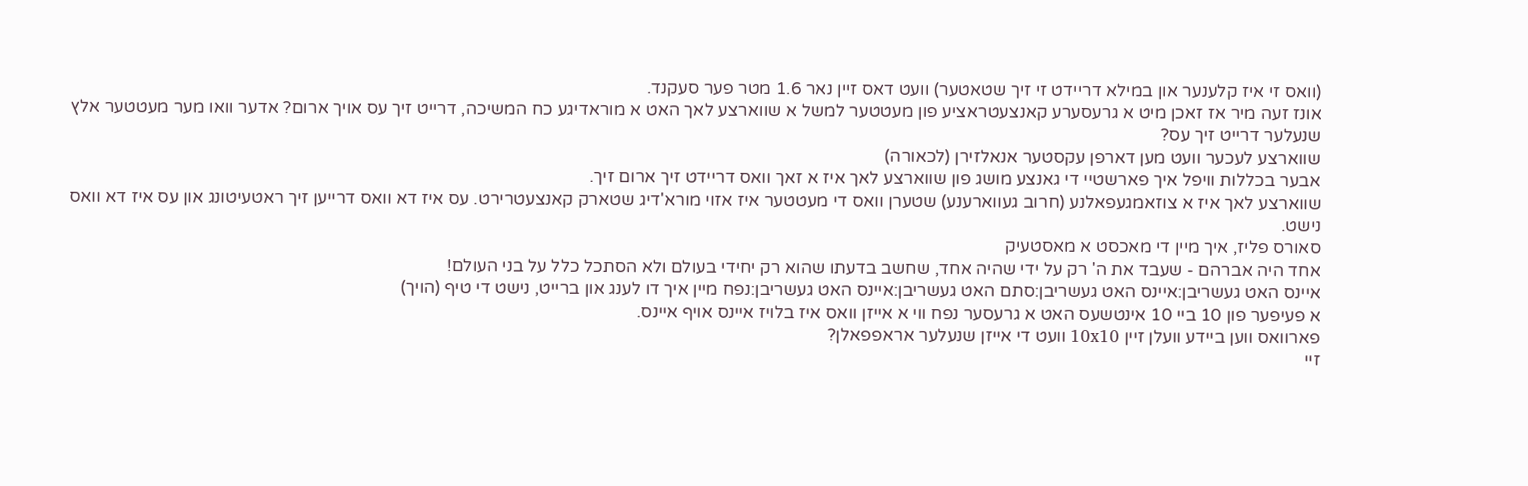(וואס זי איז קלענער און במילא דריידט זי זיך שטאטער) וועט דאס זיין נאר 1.6 מטר פער סעקנד.
אונז זעה מיר אז זאכן מיט א גרעסערע קאנצעטראציע פון מעטטער למשל א שווארצע לאך האט א מוראדיגע כח המשיכה, דרייט זיך עס אויך ארום? אדער וואו מער מעטטער אלץ שנעלער דרייט זיך עס?
שווארצע לעכער וועט מען דארפן עקסטער אנאלזירן (לכאורה)
אבער בכללות וויפל איך פארשטיי די גאנצע מושג פון שווארצע לאך איז א זאך וואס דריידט זיך ארום זיך.
שווארצע לאך איז א צוזאמגעפאלנע (חרוב געווארענע) שטערן וואס די מעטטער איז אזוי מורא'דיג שטארק קאנצעטרירט. עס איז דא וואס דרייען זיך ראטעיטונג און עס איז דא וואס נישט.
סאורס פליז, איך מיין די מאכסט א מאסטעיק
אחד היה אברהם - שעבד את ה' רק על ידי שהיה אחד, שחשב בדעתו שהוא רק יחידי בעולם ולא הסתכל כלל על בני העולם!
איינס האט געשריבן:איינס האט געשריבן:סתם האט געשריבן:איינס האט געשריבן:נפח מיין איך דו לענג און ברייט, נישט די טיף (הויך)
א פעיפער פון 10 ביי 10 אינטשעס האט א גרעסער נפח ווי א אייזן וואס איז בלויז איינס אויף איינס.
פארוואס ווען ביידע וועלן זיין 10x10 וועט די אייזן שנעלער אראפפאלן?
זיי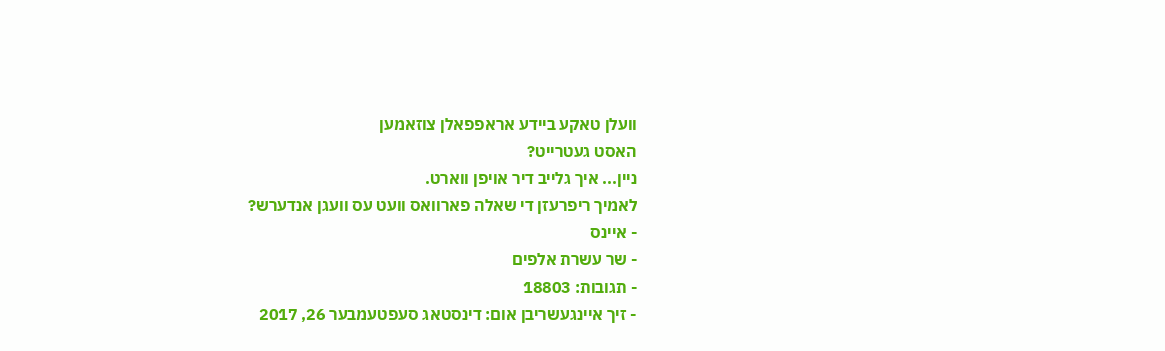וועלן טאקע ביידע אראפפאלן צוזאמען
האסט געטרייט?
ניין... איך גלייב דיר אויפן ווארט.
לאמיך ריפרעזן די שאלה פארוואס וועט עס וועגן אנדערש?
- איינס
- שר עשרת אלפים
- תגובות: 18803
- זיך איינגעשריבן אום: דינסטאג סעפטעמבער 26, 2017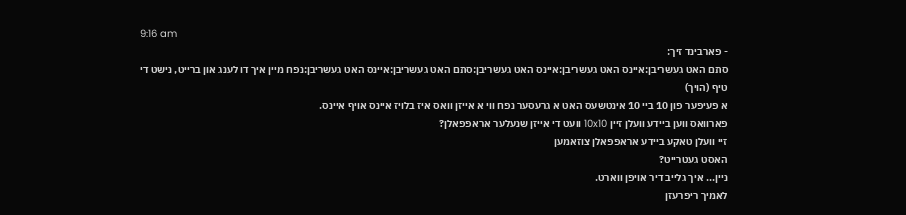9:16 am
- פארבינד זיך:
סתם האט געשריבן:איינס האט געשריבן:איינס האט געשריבן:סתם האט געשריבן:איינס האט געשריבן:נפח מיין איך דו לענג און ברייט, נישט די טיף (הויך)
א פעיפער פון 10 ביי 10 אינטשעס האט א גרעסער נפח ווי א אייזן וואס איז בלויז איינס אויף איינס.
פארוואס ווען ביידע וועלן זיין 10x10 וועט די אייזן שנעלער אראפפאלן?
זיי וועלן טאקע ביידע אראפפאלן צוזאמען
האסט געטרייט?
ניין... איך גלייב דיר אויפן ווארט.
לאמיך ריפרעזן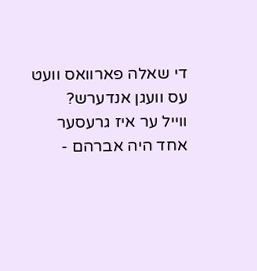די שאלה פארוואס וועט עס וועגן אנדערש?
ווייל ער איז גרעסער
אחד היה אברהם -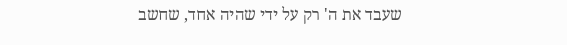שעבד את ה' רק על ידי שהיה אחד, שחשב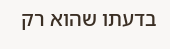בדעתו שהוא רק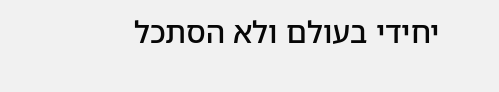יחידי בעולם ולא הסתכל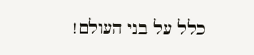כלל על בני העולם!